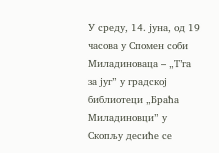У среду, 14. јуна, од 19 часова у Спомен соби Миладиноваца – „Т’га за југ” у градској библиотеци „Браћа Миладиновци” у Скопљу десиће се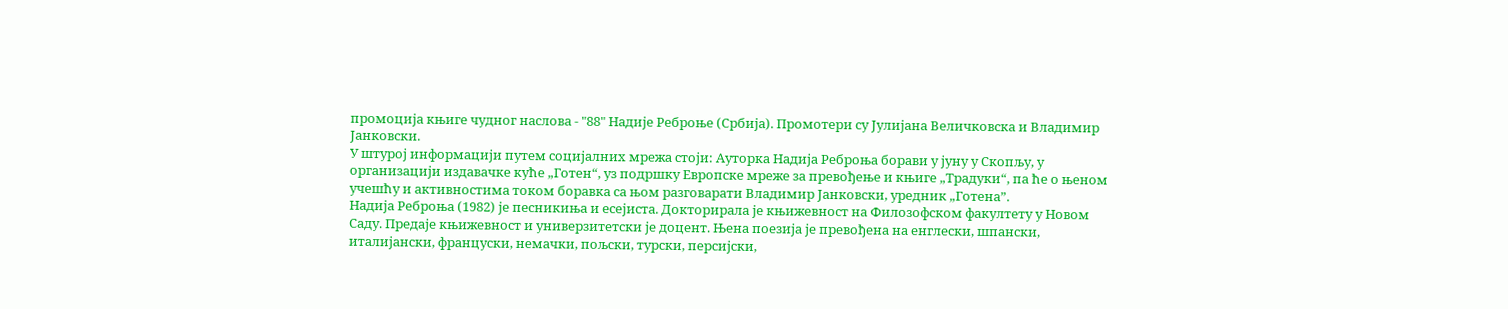промоција књиге чудног наслова - "88" Надије Реброње (Србија). Промотери су Јулијана Величковска и Владимир Јанковски.
У штурој информацији путем социјалних мрежа стоји: Ауторка Надија Реброња борави у јуну у Скопљу, у организацији издавачке куће „Готен“, уз подршку Европске мреже за превођење и књиге „Традуки“, па ће о њеном учешћу и активностима током боравка са њом разговарати Владимир Јанковски, уредник „Готена”.
Надија Реброња (1982) је песникиња и есејиста. Докторирала је књижевност на Филозофском факултету у Новом Саду. Предаје књижевност и универзитетски је доцент. Њена поезија је превођена на енглески, шпански, италијански, француски, немачки, пољски, турски, персијски,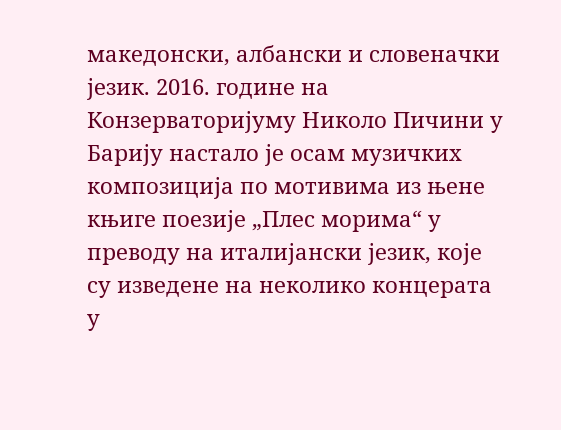македонски, албански и словеначки језик. 2016. године на Конзерваторијуму Николо Пичини у Барију настало је осам музичких композиција по мотивима из њене књиге поезије „Плес морима“ у преводу на италијански језик, које су изведене на неколико концерата у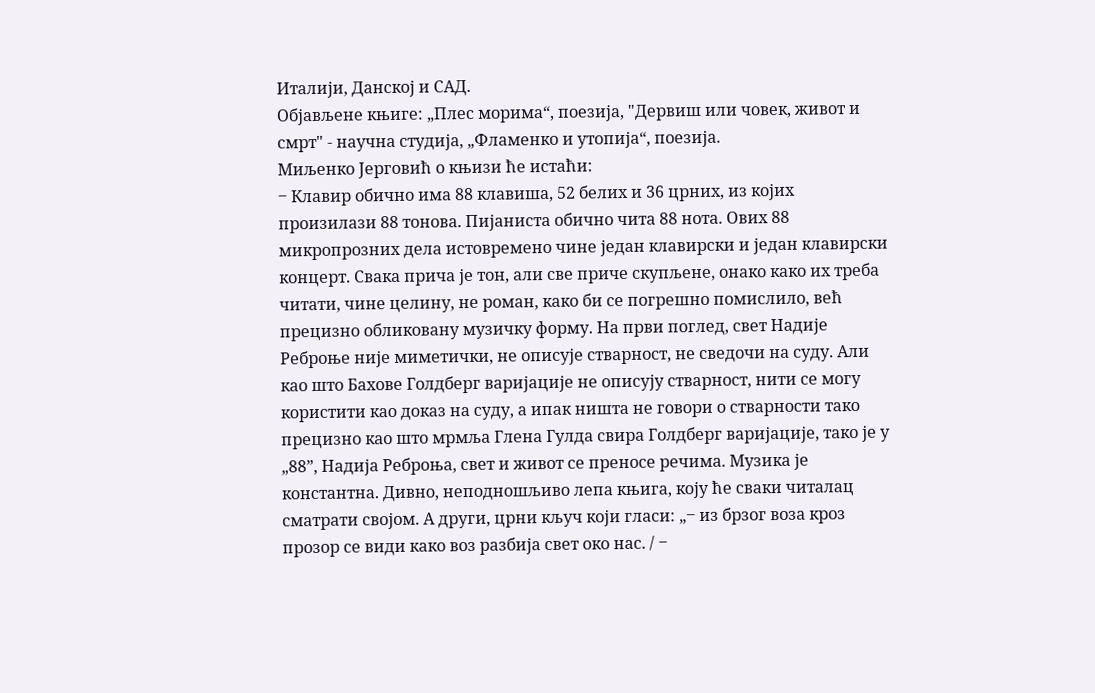Италији, Данској и САД.
Објављене књиге: „Плес морима“, поезија, "Дервиш или човек, живот и смрт" - научна студија, „Фламенко и утопија“, поезија.
Миљенко Јерговић о књизи ће истаћи:
‒ Клавир обично има 88 клавиша, 52 белих и 36 црних, из којих произилази 88 тонова. Пијаниста обично чита 88 нота. Ових 88 микропрозних дела истовремено чине један клавирски и један клавирски концерт. Свака прича је тон, али све приче скупљене, онако како их треба читати, чине целину, не роман, како би се погрешно помислило, већ прецизно обликовану музичку форму. На први поглед, свет Надије Реброње није миметички, не описује стварност, не сведочи на суду. Али као што Бахове Голдберг варијације не описују стварност, нити се могу користити као доказ на суду, а ипак ништа не говори о стварности тако прецизно као што мрмља Глена Гулда свира Голдберг варијације, тако је у „88”, Надија Реброња, свет и живот се преносе речима. Музика је константна. Дивно, неподношљиво лепа књига, коју ће сваки читалац сматрати својом. А други, црни кључ који гласи: „‒ из брзог воза кроз прозор се види како воз разбија свет око нас. / ‒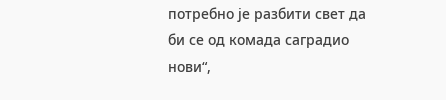потребно је разбити свет да би се од комада саградио нови“,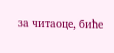за читаоце, биће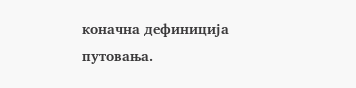коначна дефиниција путовања.